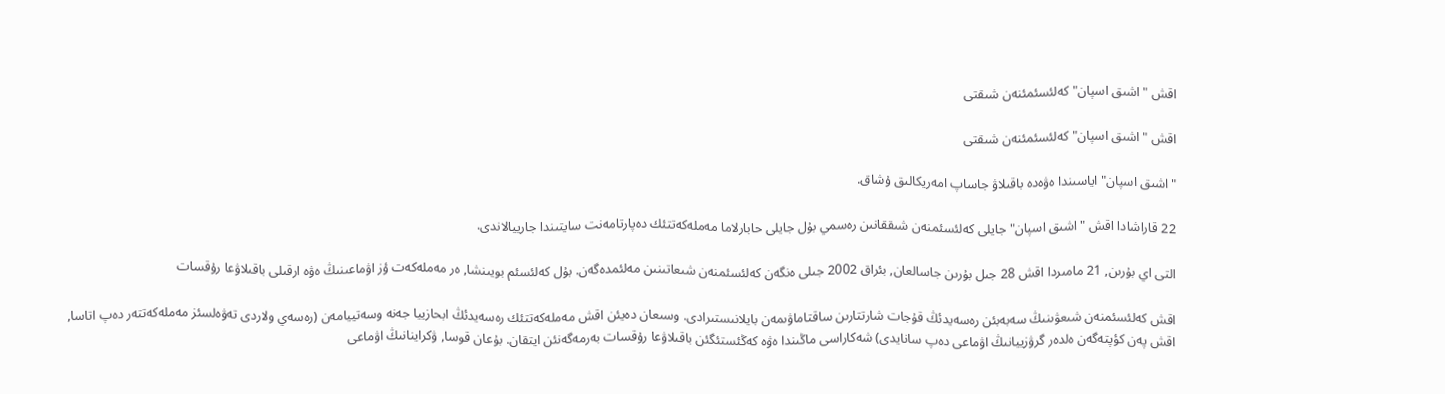اقش "اشىق اسپان" كەلئسئمئنەن شىقتى

اقش "اشىق اسپان" كەلئسئمئنەن شىقتى

"اشىق اسپان" اياسىندا ەۋەدە باقىلاۋ جاساپ امەريكالىق ۇشاق.

22 قاراشادا اقش "اشىق اسپان" جايلى كەلئسئمنەن شىققانىن رەسمي بۇل جايلى حابارلاما مەملەكەتتئك دەپارتامەنت سايتىندا جارييالاندى.

التى اي بۇرىن, 21 مامىردا اقش 28 جىل بۇرىن جاسالعان, بئراق 2002 جىلى ەنگەن كەلئسئمنەن شىعاتىنىن مەلئمدەگەن. بۇل كەلئسئم بويىنشا, ەر مەملەكەت ؤز اۋماعىنىڭ ەۋە ارقىلى باقىلاۋعا رۇقسات

اقش كەلئسئمنەن شىعۋىنىڭ سەبەبئن رەسەيدئڭ قۇجات شارتتارىن ساقتاماۋىمەن بايلانىستىرادى. وسىعان دەيئن اقش مەملەكەتتئك رەسەيدئڭ ابحازييا جەنە وسەتييامەن (رەسەي ولاردى تەۋەلسئز مەملەكەتتەر دەپ اتاسا, اقش پەن كؤپتەگەن ەلدەر گرۋزييانىڭ اۋماعى دەپ سانايدى) شەكاراسى ماڭىندا ەۋە كەڭئستئگئن باقىلاۋعا رۇقسات بەرمەگەنئن ايتقان. بۇعان قوسا, ۋكراينانىڭ اۋماعى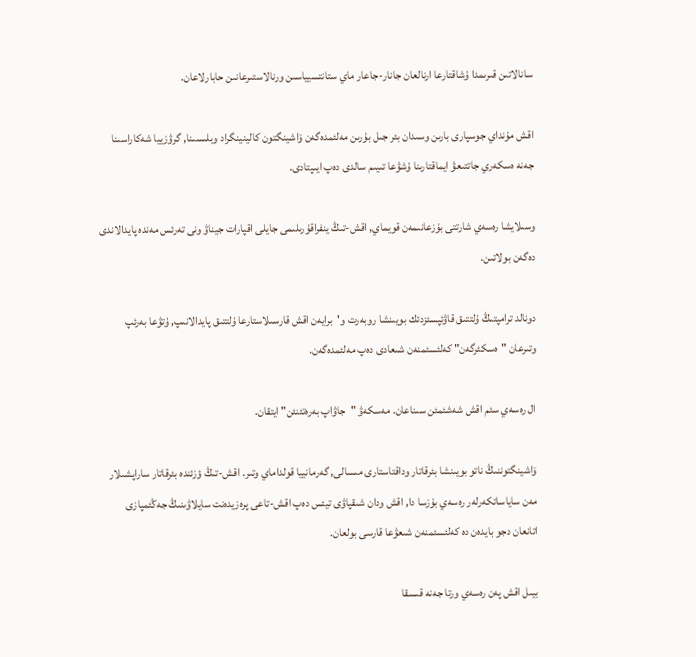سانالاتىن قىرىمدا ۇشاقتارعا ارنالعان جانار-جاعار ماي ستانتسيياسىن ورنالاستىرعانىن حابارلاعان.

اقش مۇنداي جوسپارى بارىن وسىدان بئر جىل بۇرىن مەلئمدەگەن ۆاشينگتون كالينينگراد وبلىسىنا, گرۋزييا شەكاراسىنا جەنە ەسكەري جاتتىعۋ ايماقتارىنا ۇشۋعا تىيىم سالدى دەپ ايىپتادى.

وسىلايشا رەسەي شارتتى بۇزعانىمەن قويماي, اقش-تىڭ ينفراقۇرىلىمى جايلى اقپارات جيناۋ ونى تەرئس مەندە پايدالاندى دەگەن بولاتىن.

دونالد ترامپتىڭ ۇلتتىق قاۋئپسئزدئك بويىنشا روبەرت و'برايەن اقش قارسىلاستارعا ۇلتتىق پايدالانىپ, ۇتۋعا بەرئپ وتىرعان "ەسكئرگەن" كەلئسئمنەن شىعادى دەپ مەلئمدەگەن.

ال رەسەي سئم اقش شەشئمئن سىناعان. مەسكەۋ "جاۋاپ بەرەتئنئن" ايتقان.

ۆاشينگتوننىڭ ناتو بويىنشا بئرقاتار وداقتاستارى مىسالى, گەرمانييا قولداماي وتىر. اقش-تىڭ ؤزئندە بئرقاتار ساراپشىلار مەن ساياساتكەرلەر رەسەي بۇزسا دا, اقش ودان شىقپاۋى تيئس دەپ اقش-تاعى پرەزيدەنت سايلاۋىنىڭ جەڭئمپازى اتانعان دجو بايدەن دە كەلئسئمنەن شىعۋعا قارسى بولعان.

بيىل اقش پەن رەسەي ورتا جەنە قىسقا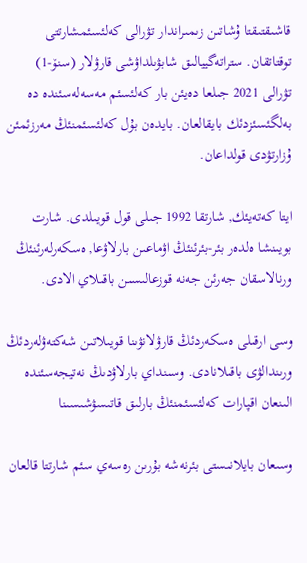قاشىقتىقتا ۇشاتىن زىمىراندار تۋرالى كەلئسئمشارتتى توقتاتقان. ستراتەگييالىق شابۋىلداۋشى قارۋلار (سنۆ-1) تۋرالى 2021 جىلعا دەيئن بار كەلئسئم مەسەلەسئندە دە بەلگئسئزدئك بايقالعان. بايدەن بۇل كەلئسئمنئڭ مەرزئمئن ۇزارتۋدى قولداعان.

ايتا كەتەيئك, شارتقا 1992 جىلى قول قويىلدى. شارت بويىنشا ەلدەر بئر-بئرئنئڭ اۋماعىن بارلاۋعا, ەسكەرلەرئنئڭ ورنالاسقان جەرئن جەنە قوزعالىسىن باقىلاي الادى.

وسى ارقىلى ەسكەردئڭ قارۋلانۋىنا قويىلاتىن شەكتەۋلەردئڭ ورىندالۋى باقىلانادى. وسىنداي بارلاۋدىڭ نەتيجەسئندە الىنعان اقپارات كەلئسئمنئڭ بارلىق قاتىسۋشىسىنا

وسىعان بايلانىستى بئرنەشە بۇرىن رەسەي سئم شارتتا قالعان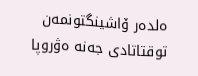ەلدەر ۆاشينگتونمەن توقتاتادى جەنە ەۋروپا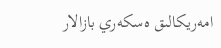امەريكالىق ەسكەري بازالار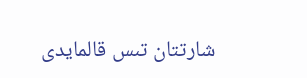شارتتان تىس قالمايدى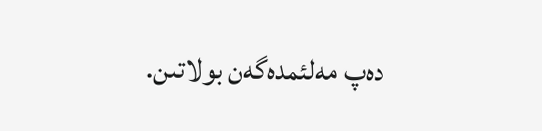دەپ مەلئمدەگەن بولاتىن.